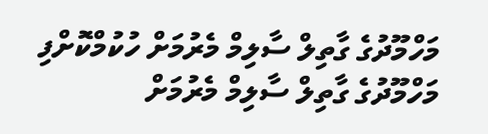މަހްމޫދުގެ ގާތިލް ސާލިމް މެރުމަށް ހުކުމްކޮށްފި
މަހްމޫދުގެ ގާތިލް ސާލިމް މެރުމަށް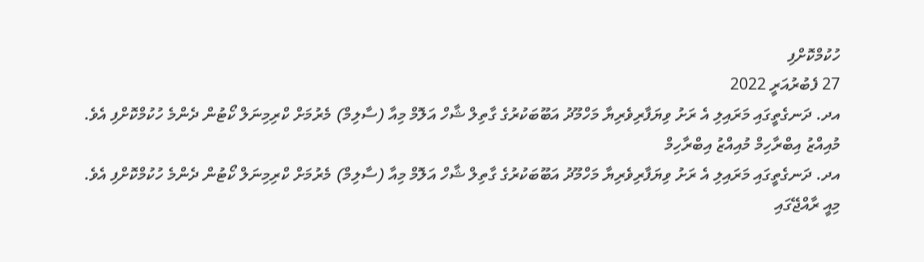ހުކުމްކޮށްފި
27 ފެބުރުއަރީ 2022
އދ. ދަނގެތީގައި މަރައިލި އެ ރަށު ވިޔަފާރިވެރިޔާ މަހްމޫދު އަބޫބަކުރުގެ ގާތިލް ޝާހް އަލޮމް މިއާ (ސާލިމް) މެރުމަށް ކްރިމިނަލް ކޯޓުން ދެންމެ ހުކުމްކޮށްފި އެވެ.
މުއިއްޒު އިބްރާހިމް މުއިއްޒު އިބްރާހިމް
އދ. ދަނގެތީގައި މަރައިލި އެ ރަށު ވިޔަފާރިވެރިޔާ މަހްމޫދު އަބޫބަކުރުގެ ގާތިލް ޝާހް އަލޮމް މިއާ (ސާލިމް) މެރުމަށް ކްރިމިނަލް ކޯޓުން ދެންމެ ހުކުމްކޮށްފި އެވެ.
މިއީ ރާއްޖޭގައި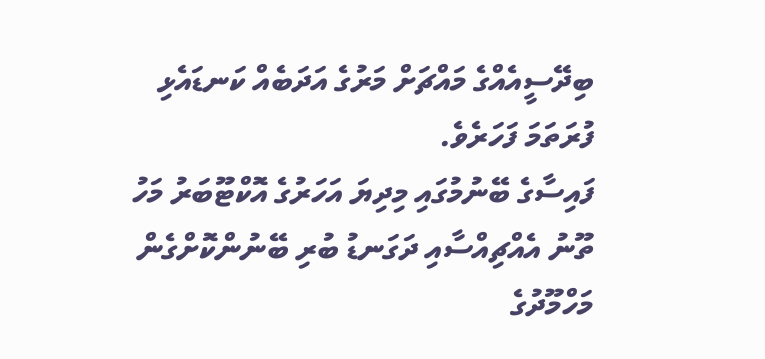ބިދޭސީއެއްގެ މައްޗަށް މަރުގެ އަދަބެއް ކަނޑައެޅި ފުރަތަމަ ފަހަރެވެ.
ފައިސާގެ ބޭނުމުގައި މިދިޔަ އަހަރުގެ އޮކްޓޫބަރު މަހު ތޫނު އެއްޗިއްސާއި ދަގަނޑު ބުރި ބޭނުންކޮށްގެން މަހްމޫދުގެ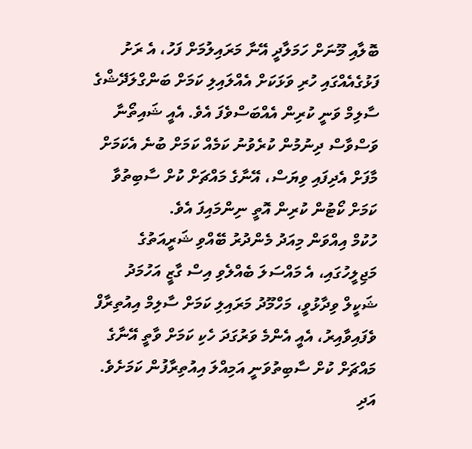ބޮލާއި މޫނަށް ހަމަލާދީ އޭނާ މަރައިލުމަށް ފަހު، އެ ރަށު ފަޅުގެއެއްގައި ހުރި ވަޅަކަށް އެއްލައިލި ކަމަށް ބަންގްލަދޭޝްގެ ސާލިމް ވަނީ ކުރިން އެއްބަސްވެފަ އެވެ. އެއީ ޝައިތޯނާ ވަސްވާސް ދިނުމުން ކުރެވުނު ކަމެއް ކަމަށް ބުނެ އެކަމަށް މާފަށް އެދިފައި ވިޔަސް، އޭނާގެ މައްޗަށް ކުށް ސާބިތުވާ ކަމަށް ކޯޓުން ކުރިން އޮތީ ނިންމައިފަ އެވެ.
ހުކުމް އިއްވަން މިއަދު މެންދުރު ބޭއްވި ޝަރީއަތުގެ މަޖިލީހުގައި، އެ މައްސަލަ ބެއްލެވި އިސް ގާޒީ އަހުމަދު ޝަކީލް ވިދާޅުވީ، މަހްމޫދު މަރައިލި ކަމަށް ސާލިމް އިއުތިރާފް ވެފައިވާއިރު، އެއީ އެންމެ ވަރުގަދަ ހެކި ކަމަށް ވާތީ އޭނާގެ މައްޗަށް ކުށް ސާބިތުވަނީ އަމިއްލަ އިއުތިރާފުން ކަމަށެވެ. އަދި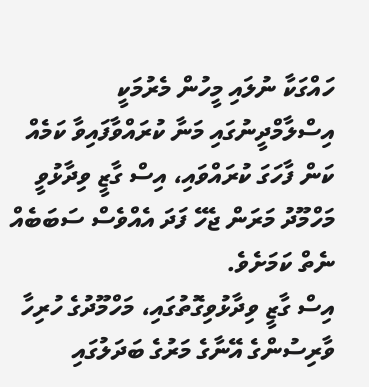ހައްގަކާ ނުލައި މީހުން މެރުމަކީ އިސްލާމްދީނުގައި މަނާ ކުރައްވާފައިވާ ކަމެއް ކަން ފާހަގަ ކުރައްވައި، އިސް ގާޒީ ވިދާޅުވީ މަހްމޫދު މަރަން ޖެހޭ ފަދަ އެއްވެސް ސަބަބެއް ނެތް ކަމަށެވެ.
އިސް ގާޒީ ވިދާޅުވިގޮތުގައި، މަހްމޫދުގެ ހުރިހާ ވާރިސުންގެ އޭނާގެ މަރުގެ ބަދަލުގައި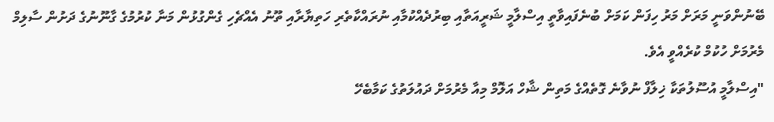ބޭނުންވަނީ މަރަށް މަރު ހިފަން ކަމަށް ބުނެފައިވާތީ އިސްލާމީ ޝަރީއަތާއި ބިރުދެއްކުމާއި ނުރައްކާތެރި ހަތިޔާރާއި ތޫނު އެއްޗެހި ގެންގުޅުން މަނާ ކުރުމުގެ ގާނޫނުގެ ދަށުން ސާލިމް މެރުމަށް ހުކުމް ކުރެއްވީ އެވެ.
"އިސްލާމީ އުސޫލުތަކާ ޚިލާފް ނުވާނެ ގޮތެއްގެ މަތިން ޝާހް އަލޮމް މިއާ މެރުމަށް ދައުލަތުގެ ކަމާބެހޭ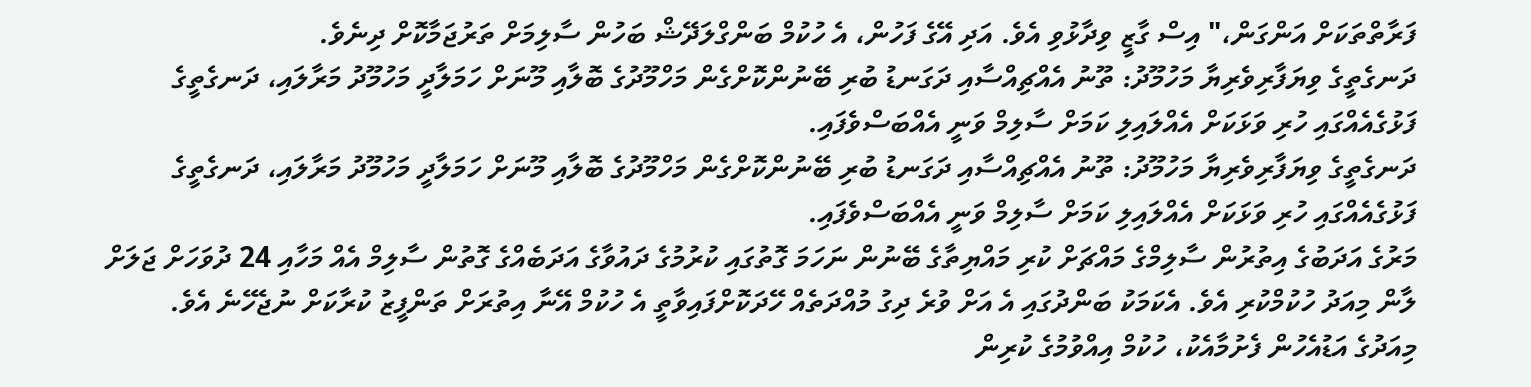ފަރާތްތަކަށް އަންގަން،" އިސް ގާޒީ ވިދާޅުވި އެވެ. އަދި އޭގެ ފަހުން، އެ ހުކުމް ބަންގްލަދޭޝް ބަހުން ސާލިމަށް ތަރުޖަމާކޮށް ދިނެވެ.
ދަނގެތީގެ ވިޔަފާރިވެރިޔާ މަހުމޫދު: ތޫނު އެއްޗިއްސާއި ދަގަނޑު ބުރި ބޭނުންކޮށްގެން މަހްމޫދުގެ ބޮލާއި މޫނަށް ހަމަލާދީ މަހުމޫދު މަރާލައި، ދަނގެތީގެ ފަޅުގެއެއްގައި ހުރި ވަޅަކަށް އެއްލައިލި ކަމަށް ސާލިމް ވަނީ އެއްބަސްވެފައި.
ދަނގެތީގެ ވިޔަފާރިވެރިޔާ މަހުމޫދު: ތޫނު އެއްޗިއްސާއި ދަގަނޑު ބުރި ބޭނުންކޮށްގެން މަހްމޫދުގެ ބޮލާއި މޫނަށް ހަމަލާދީ މަހުމޫދު މަރާލައި، ދަނގެތީގެ ފަޅުގެއެއްގައި ހުރި ވަޅަކަށް އެއްލައިލި ކަމަށް ސާލިމް ވަނީ އެއްބަސްވެފައި.
މަރުގެ އަދަބުގެ އިތުރުން ސާލިމްގެ މައްޗަށް ކުރި މައްޔިތާގެ ބޭނުން ނަހަމަ ގޮތުގައި ކުރުމުގެ ދައުވާގެ އަދަބެއްގެ ގޮތުން ސާލިމް އެއް މަހާއި 24 ދުވަހަށް ޖަލަށް ލާން މިއަދު ހުކުމްކުރި އެވެ. އެކަމަކު ބަންދުގައި އެ އަށް ވުރެ ދިގު މުއްދަތެއް ހޭދަކޮށްފައިވާތީ އެ ހުކުމް އޭނާ އިތުރަށް ތަންފީޒު ކުރާކަށް ނުޖެހޭނެ އެވެ.
މިއަދުގެ އަޑުއެހުން ފެށުމާއެކު، ހުކުމް އިއްވުމުގެ ކުރިން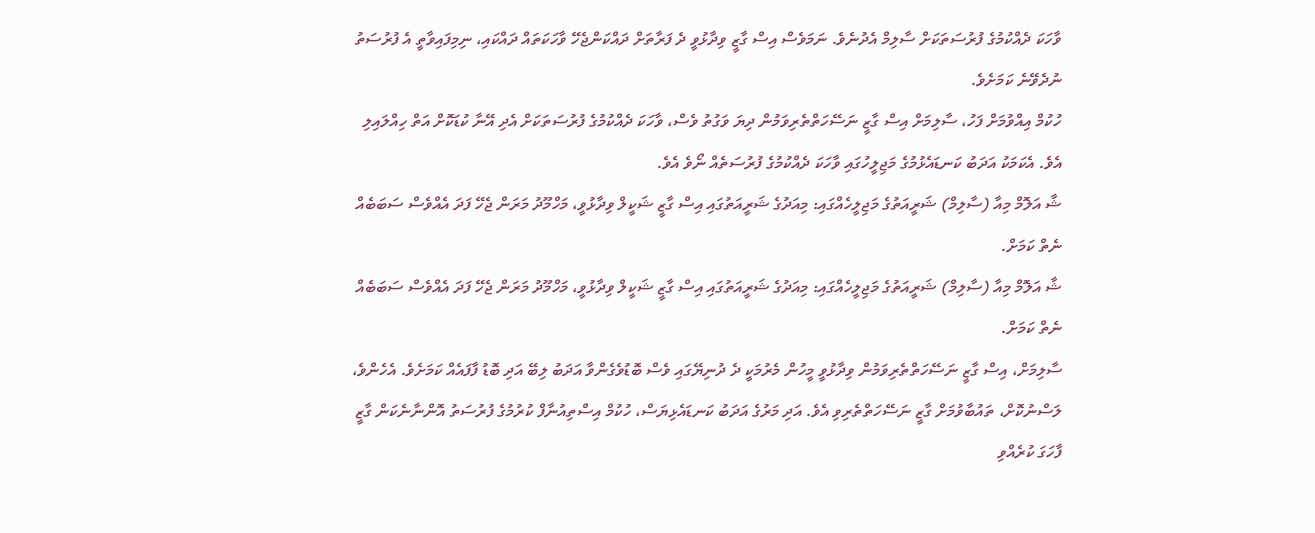ވާހަކަ ދެއްކުމުގެ ފުރުސަތަކަށް ސާލިމް އެދުނެވެ. ނަމަވެސް އިސް ގާޒީ ވިދާޅުވީ ދެ ފަރާތަށް ދައްކަންޖެހޭ ވާހަކަތައް ދައްކައި، ނިމިފައިވާތީ އެ ފުރުސަތު ނުދެވޭނެ ކަމަށެވެ.
ހުކުމް އިއްވުމަށް ފަހު، ސާލިމަށް އިސް ގާޒީ ނަސޭހަތްތެރިވަމުން ދިޔަ ވަގުތު ވެސް، ވާހަކަ ދެއްކުމުގެ ފުރުސަތަކަށް އެދި އޭނާ ކުޑަކޮށް އަތް ހިއްލައިލި އެވެ. އެކަމަކު އަދަބު ކަނޑައެޅުމުގެ މަޖިލީހުގައި ވާހަކަ ދެއްކުމުގެ ފުރުސަތެއް ނޯވެ އެވެ.
ޝާ އަލޮމް މިއާ (ސާލިމް) ޝަރީއަތުގެ މަޖިލީހެއްގައި: މިއަދުގެ ޝަރީއަތުގައި އިސް ގާޒީ ޝަކީލް ވިދާޅުވީ، މަހްމޫދު މަރަން ޖެހޭ ފަދަ އެއްވެސް ސަބަބެއް ނެތް ކަމަށް.
ޝާ އަލޮމް މިއާ (ސާލިމް) ޝަރީއަތުގެ މަޖިލީހެއްގައި: މިއަދުގެ ޝަރީއަތުގައި އިސް ގާޒީ ޝަކީލް ވިދާޅުވީ، މަހްމޫދު މަރަން ޖެހޭ ފަދަ އެއްވެސް ސަބަބެއް ނެތް ކަމަށް.
ސާލިމަށް، އިސް ގާޒީ ނަސޭހަތްތެރިވަމުން ވިދާޅުވީ މީހުން މެރުމަކީ ދެ ދުނިޔޭގައި ވެސް ބޮޑުވެގެންވާ އަދަބު ލިބޭ އަދި ބޮޑު ފާފައެއް ކަމަށެވެ. އެހެންވެ، ލަސްނުކޮށް، ތައުބާވުމަށް ގާޒީ ނަސޭހަތްތެރިވި އެވެ. އަދި މަރުގެ އަދަބު ކަނޑައެޅިޔަސް، ހުކުމް އިސްތިއުނާފް ކުރުމުގެ ފުރުސަތު އޮންނާނެކަން ގާޒީ ފާހަގަ ކުރެއްވި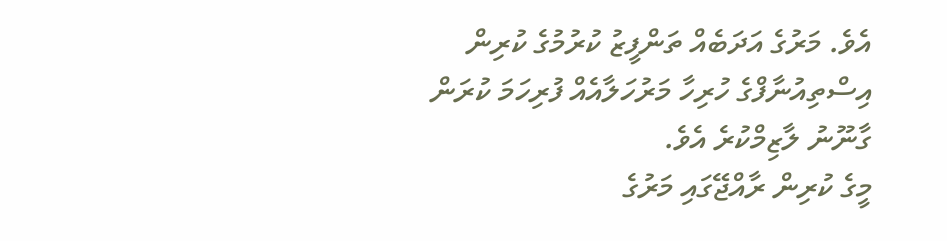އެވެ. މަރުގެ އަދަބެއް ތަންފީޒު ކުރުމުގެ ކުރިން އިސްތިއުނާފްގެ ހުރިހާ މަރުހަލާއެއް ފުރިހަމަ ކުރަން ގާނޫނު ލާޒިމްކުރެ އެވެ.
މީގެ ކުރިން ރާއްޖޭގައި މަރުގެ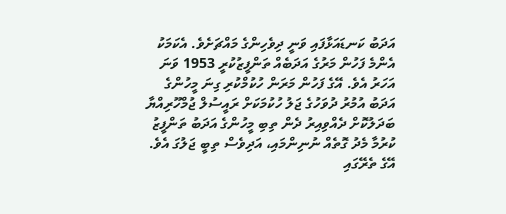އަދަބު ކަނޑައަޅާފައި ވަނީ ދިވެހިންގެ މައްޗަށެވެ. އެކަމަކު އެންމެ ފަހުން މަރުގެ އަދަބެއް ތަންފީޒުކުރީ 1953 ވަނަ އަހަރު އެވެ. އޭގެ ފަހުން މަރަން ހުކުމްކުރި ގިނަ މީހުންގެ އަދަބު އުމުރު ދުވަހުގެ ޖަލު ހުކުމަކަށް ރައީސުލް ޖުމްހޫރިއްޔާ ބަދަލުކޮށް ދެއްވިއިރު ދެން ތިބި މީހުންގެ އަދަބު ތަންފީޒު ކުރުމާ މެދު ގޮތެއް ނުނިންމައި، އަދިވެސް ތިބީ ޖަލުގަ އެވެ. އޭގެ ތެރޭގައި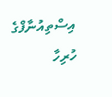އިސްތިއުނާފްގެ ހުރިހާ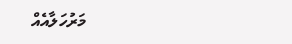މަރުހަލާއެއް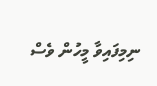ނިމިފައިވާ މީހުން ވެސް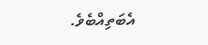އެބަތިއްބެވެ.